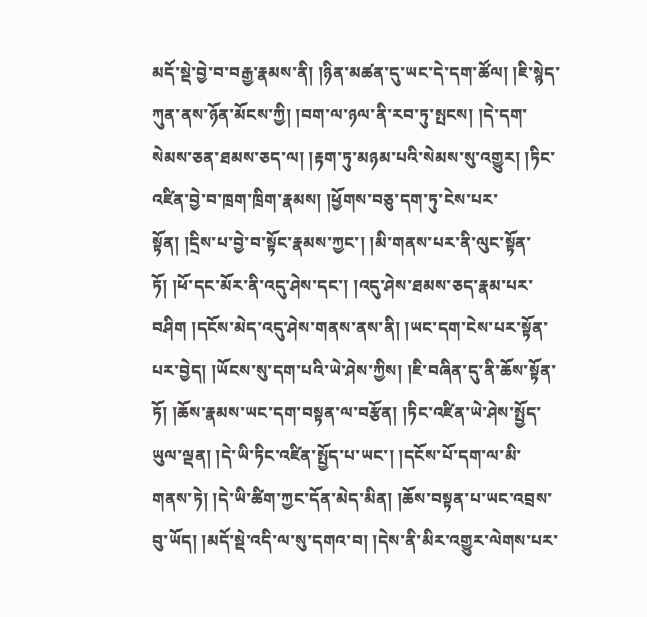མདོ་སྡེ་བྱེ་བ་བརྒྱ་རྣམས་ནི། །ཉིན་མཚན་དུ་ཡང་དེ་དག་ཚོལ། །ཇི་སྙེད་ཀུན་ནས་ཉོན་མོངས་ཀྱི། །བག་ལ་ཉལ་ནི་རབ་ཏུ་སྤངས། །དེ་དག་སེམས་ཅན་ཐམས་ཅད་ལ། །རྟག་ཏུ་མཉམ་པའི་སེམས་སུ་འགྱུར། །ཏིང་འཛིན་བྱེ་བ་ཁྲག་ཁྲིག་རྣམས། །ཕྱོགས་བཅུ་དག་ཏུ་ངེས་པར་སྟོན། །དྲིས་པ་བྱེ་བ་སྟོང་རྣམས་ཀྱང་། །མི་གནས་པར་ནི་ལུང་སྟོན་ཏོ། །ཕོ་དང་མོར་ནི་འདུ་ཤེས་དང་། །འདུ་ཤེས་ཐམས་ཅད་རྣམ་པར་བཤིག །དངོས་མེད་འདུ་ཤེས་གནས་ནས་ནི། །ཡང་དག་ངེས་པར་སྟོན་པར་བྱེད། །ཡོངས་སུ་དག་པའི་ཡེ་ཤེས་ཀྱིས། །ཇི་བཞིན་དུ་ནི་ཆོས་སྟོན་ཏོ། །ཆོས་རྣམས་ཡང་དག་བསྟན་ལ་བརྩོན། །ཏིང་འཛིན་ཡེ་ཤེས་སྤྱོད་ཡུལ་ལྡན། །དེ་ཡི་ཏིང་འཛིན་སྤྱོད་པ་ཡང་། །དངོས་པོ་དག་ལ་མི་གནས་ཏེ། །དེ་ཡི་ཚིག་ཀྱང་དོན་མེད་མིན། །ཆོས་བསྟན་པ་ཡང་འབྲས་བུ་ཡོད། །མདོ་སྡེ་འདི་ལ་སུ་དགའ་བ། །དེས་ནི་མིར་འགྱུར་ལེགས་པར་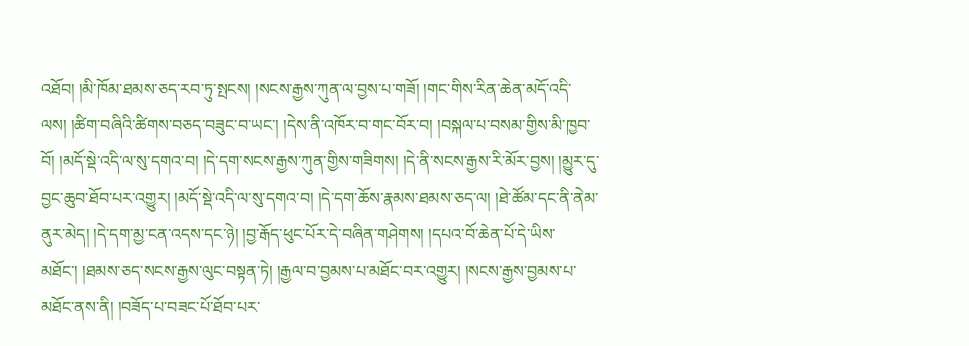འཐོབ། །མི་ཁོམ་ཐམས་ཅད་རབ་ཏུ་སྤངས། །སངས་རྒྱས་ཀུན་ལ་བྱས་པ་གཟོ། །གང་གིས་རིན་ཆེན་མདོ་འདི་ལས། །ཚིག་བཞིའི་ཚིགས་བཅད་བཟུང་བ་ཡང་། །དེས་ནི་འཁོར་བ་གང་བོར་བ། །བསྐལ་པ་བསམ་གྱིས་མི་ཁྱབ་བོ། །མདོ་སྡེ་འདི་ལ་སུ་དགའ་བ། །དེ་དག་སངས་རྒྱས་ཀུན་གྱིས་གཟིགས། །དེ་ནི་སངས་རྒྱས་རི་མོར་བྱས། །མྱུར་དུ་བྱང་ཆུབ་ཐོབ་པར་འགྱུར། །མདོ་སྡེ་འདི་ལ་སུ་དགའ་བ། །དེ་དག་ཆོས་རྣམས་ཐམས་ཅད་ལ། །ཐེ་ཚོམ་དང་ནི་ནེམ་ནུར་མེད། །དེ་དག་མྱ་ངན་འདས་དང་ཉེ། །བྱ་རྒོད་ཕུང་པོར་དེ་བཞིན་གཤེགས། །དཔའ་བོ་ཆེན་པོ་དེ་ཡིས་མཐོང་། །ཐམས་ཅད་སངས་རྒྱས་ལུང་བསྟན་ཏེ། །རྒྱལ་བ་བྱམས་པ་མཐོང་བར་འགྱུར། །སངས་རྒྱས་བྱམས་པ་མཐོང་ནས་ནི། །བཟོད་པ་བཟང་པོ་ཐོབ་པར་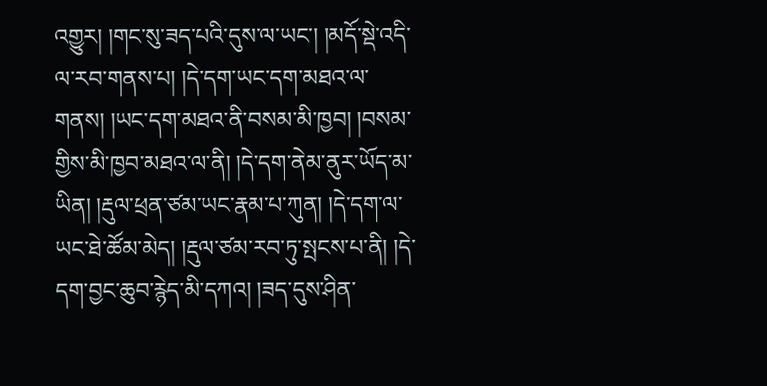འགྱུར། །གང་སུ་ཟད་པའི་དུས་ལ་ཡང་། །མདོ་སྡེ་འདི་ལ་རབ་གནས་པ། །དེ་དག་ཡང་དག་མཐའ་ལ་གནས། །ཡང་དག་མཐའ་ནི་བསམ་མི་ཁྱབ། །བསམ་གྱིས་མི་ཁྱབ་མཐའ་ལ་ནི། །དེ་དག་ནེམ་ནུར་ཡོད་མ་ཡིན། །རྡུལ་ཕྲན་ཙམ་ཡང་རྣམ་པ་ཀུན། །དེ་དག་ལ་ཡང་ཐེ་ཚོམ་མེད། །རྡུལ་ཙམ་རབ་ཏུ་སྤངས་པ་ནི། །དེ་དག་བྱང་ཆུབ་རྙེད་མི་དཀའ། །ཟད་དུས་ཤིན་